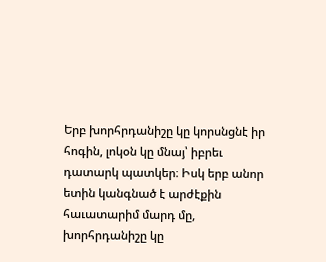Երբ խորհրդանիշը կը կորսնցնէ իր հոգին, լոկօն կը մնայ՝ իբրեւ դատարկ պատկեր։ Իսկ երբ անոր ետին կանգնած է արժէքին հաւատարիմ մարդ մը, խորհրդանիշը կը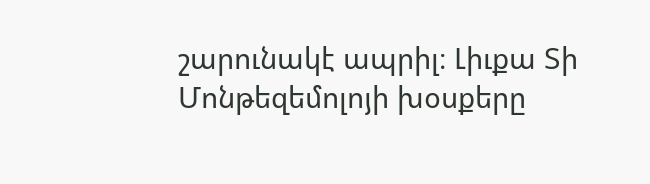շարունակէ ապրիլ։ Լիւքա Տի Մոնթեզեմոլոյի խօսքերը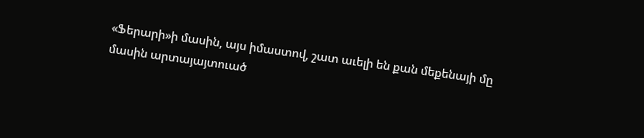«Ֆերարի»ի մասին, այս իմաստով, շատ աւելի են քան մեքենայի մը մասին արտայայտուած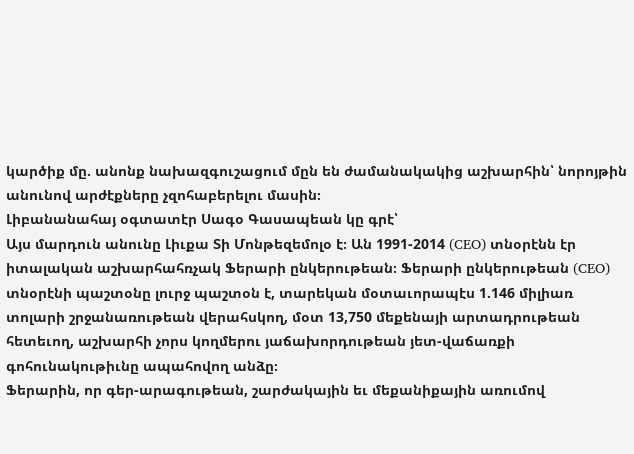կարծիք մը. անոնք նախազգուշացում մըն են ժամանակակից աշխարհին՝ նորոյթին անունով արժէքները չզոհաբերելու մասին։
Լիբանանահայ օգտատէր Սագօ Գասապեան կը գրէ՝
Այս մարդուն անունը Լիւքա Տի Մոնթեզեմոլօ է։ Ան 1991-2014 (CEO) տնօրէնն էր իտալական աշխարհահռչակ Ֆերարի ընկերութեան։ Ֆերարի ընկերութեան (CEO) տնօրէնի պաշտօնը լուրջ պաշտօն է, տարեկան մօտաւորապէս 1.146 միլիառ տոլարի շրջանառութեան վերահսկող, մօտ 13,750 մեքենայի արտադրութեան հետեւող, աշխարհի չորս կողմերու յաճախորդութեան յետ-վաճառքի գոհունակութիւնը ապահովող անձը։
Ֆերարին, որ գեր-արագութեան, շարժակային եւ մեքանիքային առումով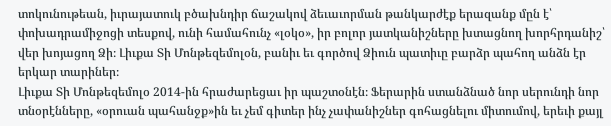տոկունութեան, իւրայատուկ բծախնդիր ճաշակով ձեւաւորման թանկարժէք երազանք մըն է՝ փոխադրամիջոցի տեսքով, ունի համահունչ «լօկօ», իր բոլոր յատկանիշները խտացնող խորհրդանիշ՝ վեր խոյացող Ձի։ Լիւքա Տի Մոնթեզեմոլօն, բանիւ եւ գործով Ձիուն պատիւը բարձր պահող անձն էր երկար տարիներ։
Լիւքա Տի Մոնթեզեմոլօ 2014-ին հրաժարեցաւ իր պաշտօնէն։ Ֆերարին ստանձնած նոր սերունդի նոր տնօրէնները, «օրուան պահանջք»ին եւ չեմ գիտեր ինչ չափանիշներ գոհացնելու միտումով, երեւի քայլ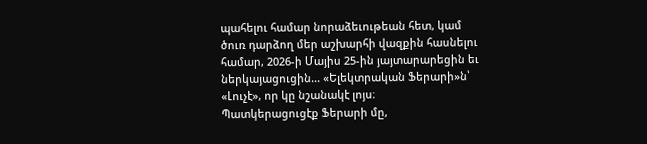պահելու համար նորաձեւութեան հետ, կամ ծուռ դարձող մեր աշխարհի վազքին հասնելու համար, 2026-ի Մայիս 25-ին յայտարարեցին եւ ներկայացուցին... «Ելեկտրական Ֆերարի»ն՝ «Լուչէ», որ կը նշանակէ լոյս։
Պատկերացուցէք Ֆերարի մը,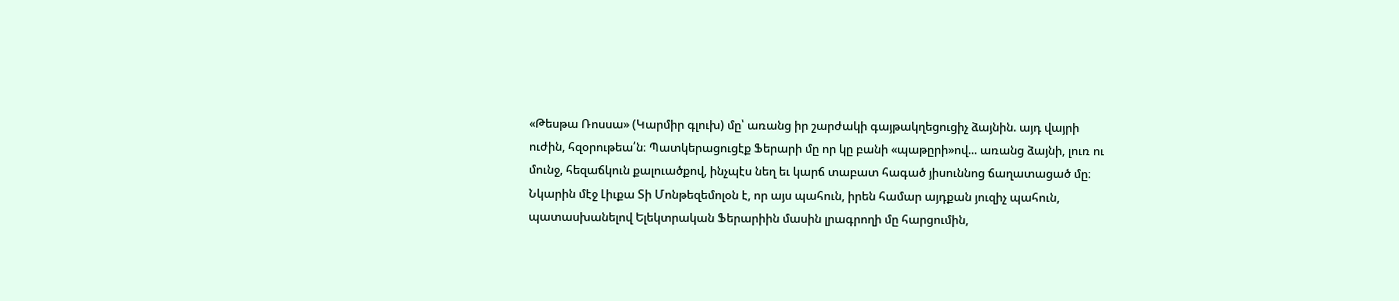«Թեսթա Ռոսսա» (Կարմիր գլուխ) մը՝ առանց իր շարժակի գայթակղեցուցիչ ձայնին. այդ վայրի ուժին, հզօրութեա՛ն։ Պատկերացուցէք Ֆերարի մը որ կը բանի «պաթըրի»ով... առանց ձայնի, լուռ ու մունջ, հեզաճկուն քալուածքով, ինչպէս նեղ եւ կարճ տաբատ հագած յիսուննոց ճաղատացած մը։
Նկարին մէջ Լիւքա Տի Մոնթեզեմոլօն է, որ այս պահուն, իրեն համար այդքան յուզիչ պահուն, պատասխանելով Ելեկտրական Ֆերարիին մասին լրագրողի մը հարցումին,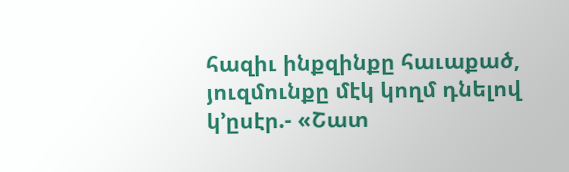հազիւ ինքզինքը հաւաքած, յուզմունքը մէկ կողմ դնելով կ՚ըսէր.- «Շատ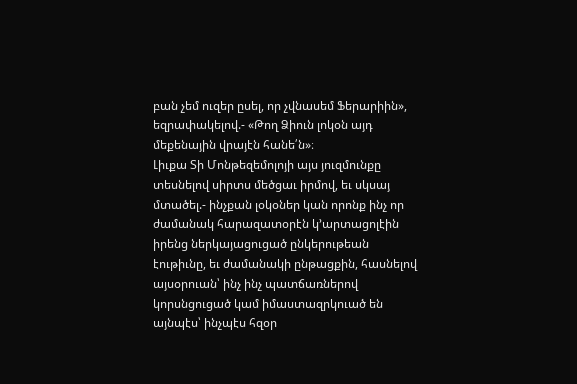բան չեմ ուզեր ըսել, որ չվնասեմ Ֆերարիին», եզրափակելով.- «Թող Ձիուն լոկօն այդ մեքենային վրայէն հանե՛ն»։
Լիւքա Տի Մոնթեզեմոլոյի այս յուզմունքը տեսնելով սիրտս մեծցաւ իրմով, եւ սկսայ մտածել.- ինչքան լօկօներ կան որոնք ինչ որ ժամանակ հարազատօրէն կ՚արտացոլէին իրենց ներկայացուցած ընկերութեան էութիւնը, եւ ժամանակի ընթացքին, հասնելով այսօրուան՝ ինչ ինչ պատճառներով կորսնցուցած կամ իմաստազրկուած են այնպէս՝ ինչպէս հզօր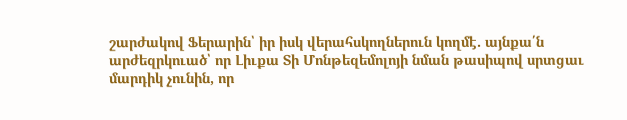շարժակով Ֆերարին՝ իր իսկ վերահսկողներուն կողմէ. այնքա՛ն արժեզրկուած՝ որ Լիւքա Տի Մոնթեզեմոլոյի նման թասիպով սրտցաւ մարդիկ չունին, որ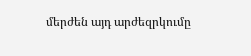մերժեն այդ արժեզրկումը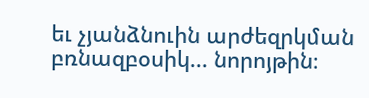եւ չյանձնուին արժեզրկման բռնազբօսիկ... նորոյթին։